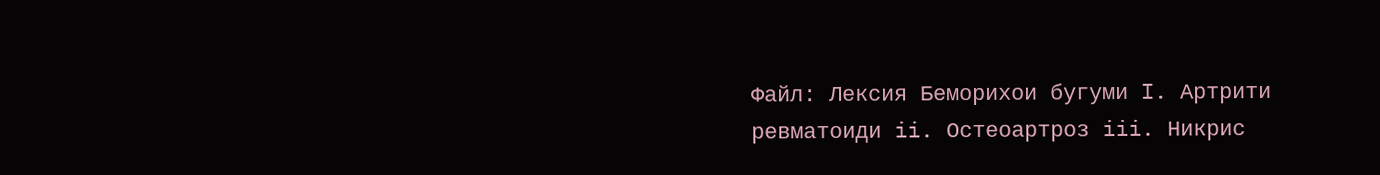Файл: Лексия Беморихои бугуми I. Артрити ревматоиди ii. Остеоартроз iii. Никрис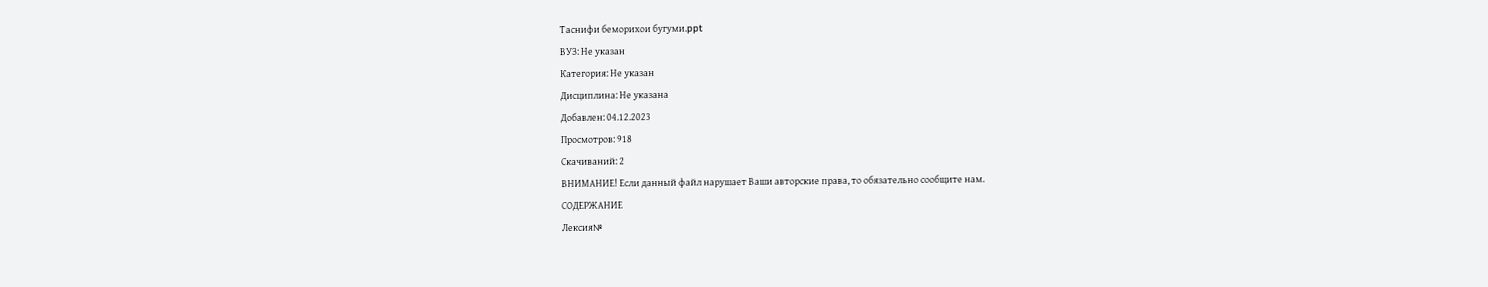Таснифи беморихои бугуми.ppt
ВУЗ: Не указан
Категория: Не указан
Дисциплина: Не указана
Добавлен: 04.12.2023
Просмотров: 918
Скачиваний: 2
ВНИМАНИЕ! Если данный файл нарушает Ваши авторские права, то обязательно сообщите нам.
СОДЕРЖАНИЕ
Лексия№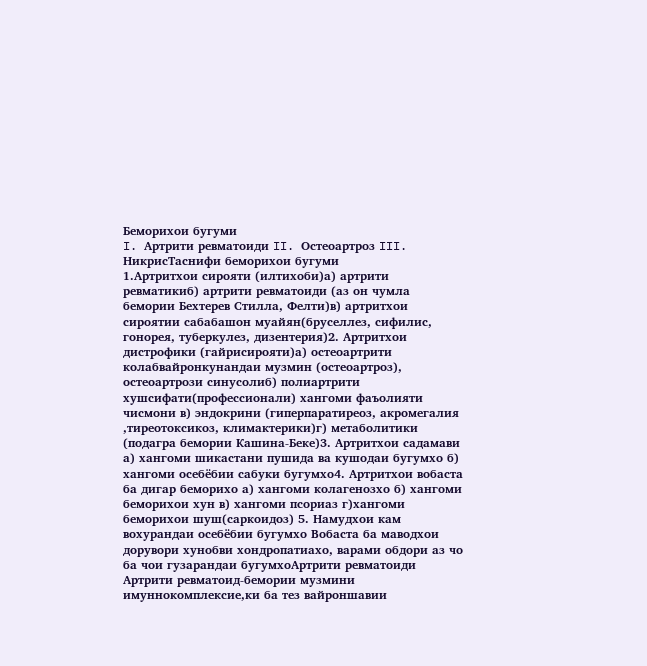Беморихои бугуми
I. Артрити ревматоиди II. Остеоартроз III. НикрисТаснифи беморихои бугуми
1.Артритхои сирояти (илтихоби)а) артрити ревматикиб) артрити ревматоиди (аз он чумла бемории Бехтерев Стилла, Фелти)в) артритхои сироятии сабабашон муайян(бруселлез, сифилис, гонорея, туберкулез, дизентерия)2. Артритхои дистрофики (гайрисирояти)а) остеоартрити колабвайронкунандаи музмин (остеоартроз), остеоартрози синусолиб) полиартрити хушсифати(профессионали) хангоми фаъолияти чисмони в) эндокрини (гиперпаратиреоз, акромегалия ,тиреотоксикоз, климактерики)г) метаболитики (подагра бемории Кашина-Беке)3. Артритхои садамави а) хангоми шикастани пушида ва кушодаи бугумхо б) хангоми осебёбии сабуки бугумхо4. Артритхои вобаста ба дигар беморихо а) хангоми колагенозхо б) хангоми беморихои хун в) хангоми псориаз г)хангоми беморихои шуш(саркоидоз) 5. Намудхои кам вохурандаи осебёбии бугумхо Вобаста ба маводхои дорувори хунобви хондропатиахо, варами обдори аз чо ба чои гузарандаи бугумхоАртрити ревматоиди
Артрити ревматоид-бемории музмини имуннокомплексие,ки ба тез вайроншавии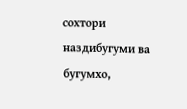сохтори наздибугуми ва бугумхо,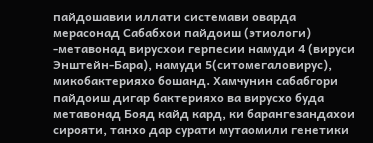пайдошавии иллати системави оварда мерасонад Сабабхои пайдоиш (этиологи) -метавонад вирусхои герпесии намуди 4 (вируси Энштейн-Бара), намуди 5(ситомегаловирус), микобактерияхо бошанд. Хамчунин сабабгори пайдоиш дигар бактерияхо ва вирусхо буда метавонад Бояд кайд кард, ки барангезандахои сирояти, танхо дар сурати мутаомили генетики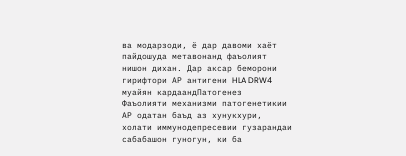ва модарзоди, ё дар давоми хаёт пайдошуда метавонанд фаъолият нишон дихан. Дар аксар беморони гирифтори АР антигени HLA DRW4 муайян кардаандПатогенез
Фаъолияти механизми патогенетикии АР одатан баъд аз хунукхури, холати иммунодепресевии гузарандаи сабабашон гуногун, ки ба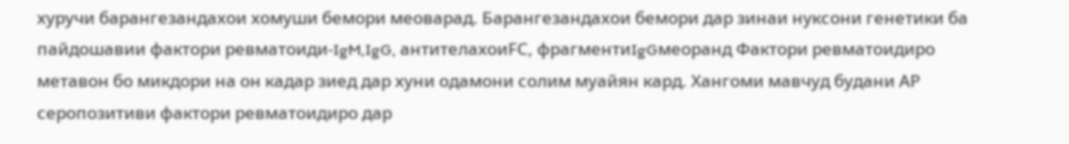хуручи барангезандахои хомуши бемори меоварад. Барангезандахои бемори дар зинаи нуксони генетики ба пайдошавии фактори ревматоиди-IgM,IgG, антителахоиFC, фрагментиIgGмеоранд Фактори ревматоидиро метавон бо микдори на он кадар зиед дар хуни одамони солим муайян кард. Хангоми мавчуд будани АР серопозитиви фактори ревматоидиро дар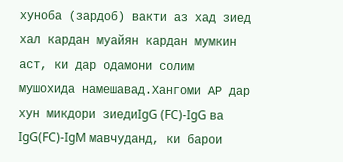хуноба (зардоб) вакти аз хад зиед хал кардан муайян кардан мумкин аст, ки дар одамони солим мушохида намешавад.Хангоми АР дар хун микдори зиедиIgG (FC)-IgG ва IgG(FC)-IgM мавчуданд, ки барои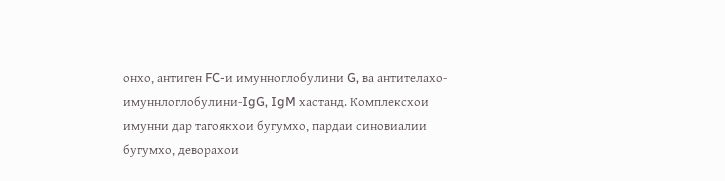онхо, антиген FC-и имунноглобулини G, ва антителахо- имуннлоглобулини-IgG, IgM хастанд. Комплексхои имунни дар тагоякхои бугумхо, пардаи синовиалии бугумхо, деворахои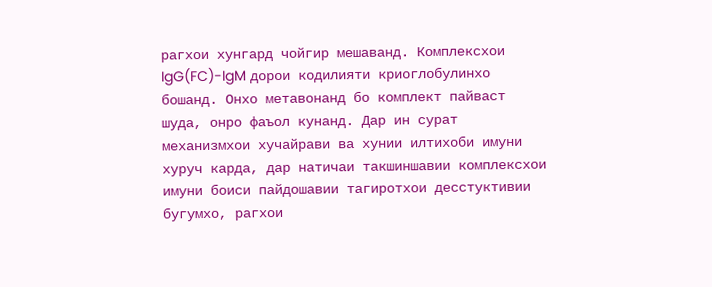рагхои хунгард чойгир мешаванд. Комплексхои IgG(FC)-IgM дорои кодилияти криоглобулинхо бошанд. Онхо метавонанд бо комплект пайваст шуда, онро фаъол кунанд. Дар ин сурат механизмхои хучайрави ва хунии илтихоби имуни хуруч карда, дар натичаи такшиншавии комплексхои имуни боиси пайдошавии тагиротхои десстуктивии бугумхо, рагхои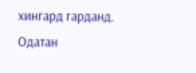хингард гарданд. Одатан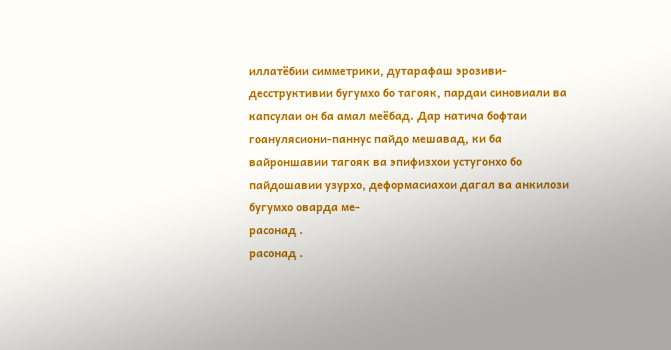иллатёбии симметрики, дутарафаш эрозиви-десструктивии бугумхо бо тагояк, пардаи синовиали ва капсулаи он ба амал меёбад. Дар натича бофтаи гоанулясиони-паннус пайдо мешавад, ки ба вайроншавии тагояк ва эпифизхои устугонхо бо пайдошавии узурхо, деформасиахои дагал ва анкилози бугумхо оварда ме-
расонад .
расонад .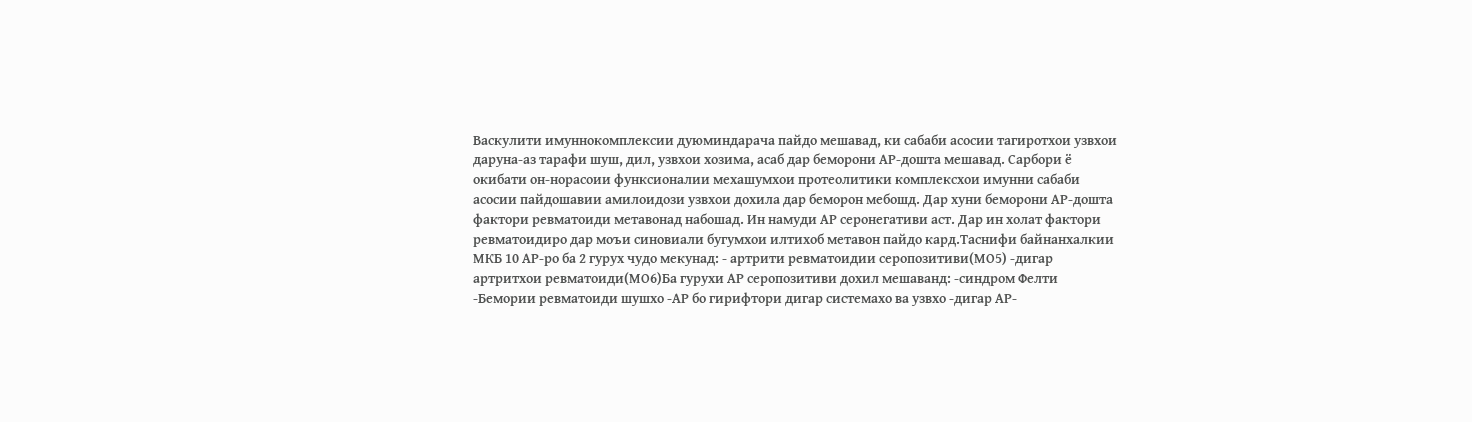Васкулити имуннокомплексии дуюминдарача пайдо мешавад, ки сабаби асосии тагиротхои узвхои даруна-аз тарафи шуш, дил, узвхои хозима, асаб дар беморони АР-дошта мешавад. Сарбори ё окибати он-норасоии функсионалии мехашумхои протеолитики комплексхои имунни сабаби асосии пайдошавии амилоидози узвхои дохила дар беморон мебошд. Дар хуни беморони АР-дошта фактори ревматоиди метавонад набошад. Ин намуди АР серонегативи аст. Дар ин холат фактори ревматоидиро дар моъи синовиали бугумхои илтихоб метавон пайдо кард.Таснифи байнанхалкии МКБ 10 АР-ро ба 2 гурух чудо мекунад: - артрити ревматоидии серопозитиви(МО5) -дигар артритхои ревматоиди(МО6)Ба гурухи АР серопозитиви дохил мешаванд: -синдром Фелти -Бемории ревматоиди шушхо -АР бо гирифтори дигар системахо ва узвхо -дигар АР-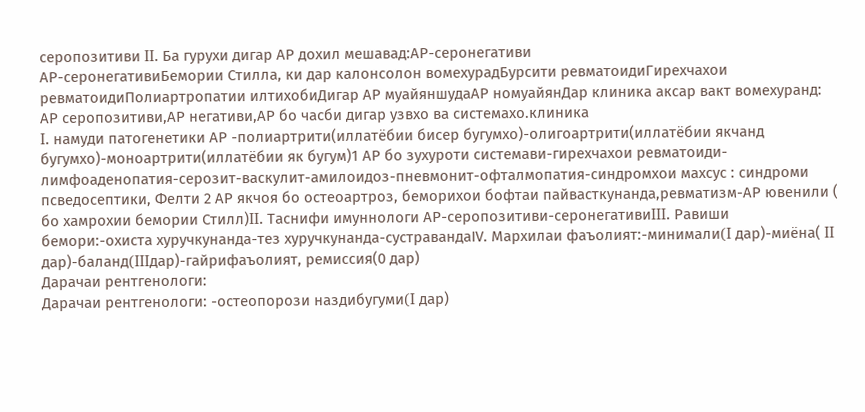серопозитиви II. Ба гурухи дигар АР дохил мешавад:АР-серонегативи
АР-серонегативиБемории Стилла, ки дар калонсолон вомехурадБурсити ревматоидиГирехчахои ревматоидиПолиартропатии илтихобиДигар АР муайяншудаАР номуайянДар клиника аксар вакт вомехуранд: АР серопозитиви,АР негативи,АР бо часби дигар узвхо ва системахо.клиника
I. намуди патогенетики АР -полиартрити(иллатёбии бисер бугумхо)-олигоартрити(иллатёбии якчанд бугумхо)-моноартрити(иллатёбии як бугум)1 АР бо зухуроти системави-гирехчахои ревматоиди-лимфоаденопатия-серозит-васкулит-амилоидоз-пневмонит-офталмопатия-синдромхои махсус : синдроми псведосептики, Фелти 2 АР якчоя бо остеоартроз, беморихои бофтаи пайвасткунанда,ревматизм-АР ювенили ( бо хамрохии бемории Стилл)II. Таснифи имуннологи АР-серопозитиви-серонегативиIII. Равиши бемори:-охиста хуручкунанда-тез хуручкунанда-сустравандаIV. Мархилаи фаъолият:-минимали(I дар)-миёна( II дар)-баланд(IIIдар)-гайрифаъолият, ремиссия(0 дар)
Дарачаи рентгенологи:
Дарачаи рентгенологи: -остеопорози наздибугуми(I дар)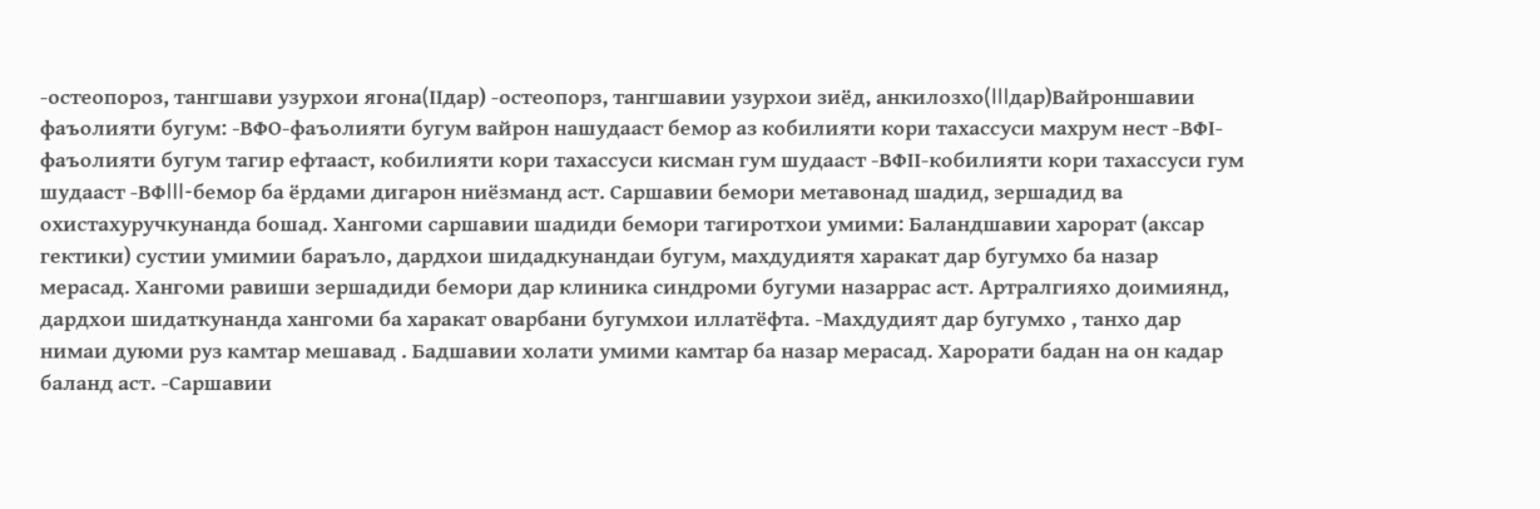-остеопороз, тангшави узурхои ягона(IIдар) -остеопорз, тангшавии узурхои зиёд, анкилозхо(IIIдар)Вайроншавии фаъолияти бугум: -ВФО-фаъолияти бугум вайрон нашудааст бемор аз кобилияти кори тахассуси махрум нест -ВФI-фаъолияти бугум тагир ефтааст, кобилияти кори тахассуси кисман гум шудааст -ВФII-кобилияти кори тахассуси гум шудааст -ВФIII-бемор ба ёрдами дигарон ниёзманд аст. Саршавии бемори метавонад шадид, зершадид ва охистахуручкунанда бошад. Хангоми саршавии шадиди бемори тагиротхои умими: Баландшавии харорат (аксар гектики) сустии умимии бараъло, дардхои шидадкунандаи бугум, махдудиятя харакат дар бугумхо ба назар мерасад. Хангоми равиши зершадиди бемори дар клиника синдроми бугуми назаррас аст. Артралгияхо доимиянд, дардхои шидаткунанда хангоми ба харакат оварбани бугумхои иллатёфта. -Махдудият дар бугумхо , танхо дар нимаи дуюми руз камтар мешавад . Бадшавии холати умими камтар ба назар мерасад. Харорати бадан на он кадар баланд аст. -Саршавии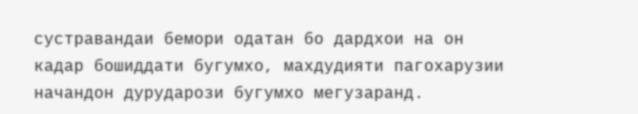сустравандаи бемори одатан бо дардхои на он кадар бошиддати бугумхо, махдудияти пагохарузии начандон дурударози бугумхо мегузаранд.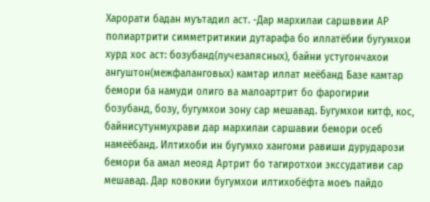Харорати бадан муътадил аст. -Дар мархилаи саршввии АР полиартрити симметритикии дутарафа бо иллатёбии бугумхои хурд хос аст: бозубанд(лучезапясных), байни устугончахои ангуштон(межфаланговых) камтар иллат меёбанд Базе камтар бемори ба намуди олиго ва малоартрит бо фарогирии бозубанд, бозу, бугумхои зону сар мешавад. Бугумхои китф, кос, байнисутунмухрави дар мархилаи саршавии бемори осеб намеёбанд. Илтихоби ин бугумхо хангоми равиши дурударози бемори ба амал меояд Артрит бо тагиротхои экссудативи сар мешавад. Дар ковокии бугумхои илтихобёфта моеъ пайдо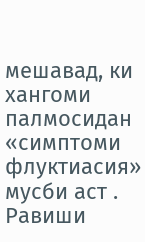мешавад, ки хангоми палмосидан «симптоми флуктиасия» мусби аст . Равиши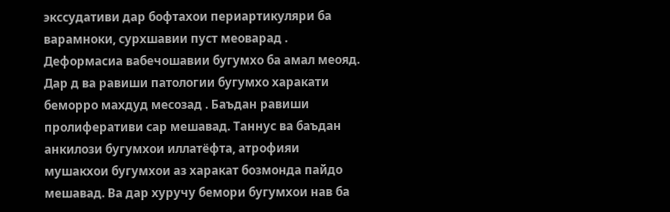экссудативи дар бофтахои периартикуляри ба варамноки, сурхшавии пуст меоварад . Деформасиа вабечошавии бугумхо ба амал меояд. Дар д ва равиши патологии бугумхо харакати беморро махдуд месозад . Баъдан равиши пролиферативи сар мешавад. Таннус ва баъдан анкилози бугумхои иллатёфта, атрофияи мушакхои бугумхои аз харакат бозмонда пайдо мешавад. Ва дар хуручу бемори бугумхои нав ба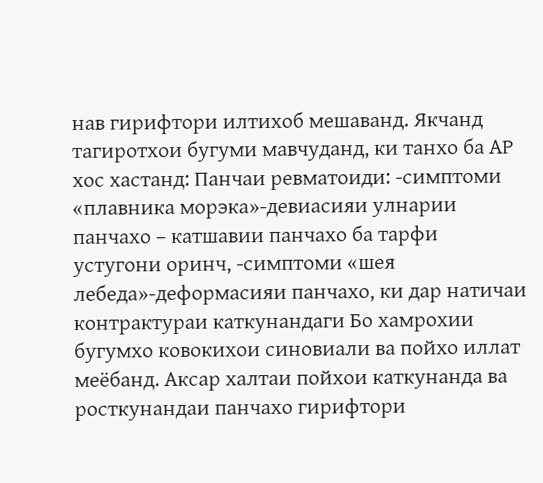нав гирифтори илтихоб мешаванд. Якчанд тагиротхои бугуми мавчуданд, ки танхо ба АР хос хастанд: Панчаи ревматоиди: -симптоми «плавника морэка»-девиасияи улнарии панчахо – катшавии панчахо ба тарфи устугони оринч, -симптоми «шея лебеда»-деформасияи панчахо, ки дар натичаи контрактураи каткунандаги Бо хамрохии бугумхо ковокихои синовиали ва пойхо иллат меёбанд. Аксар халтаи пойхои каткунанда ва росткунандаи панчахо гирифтори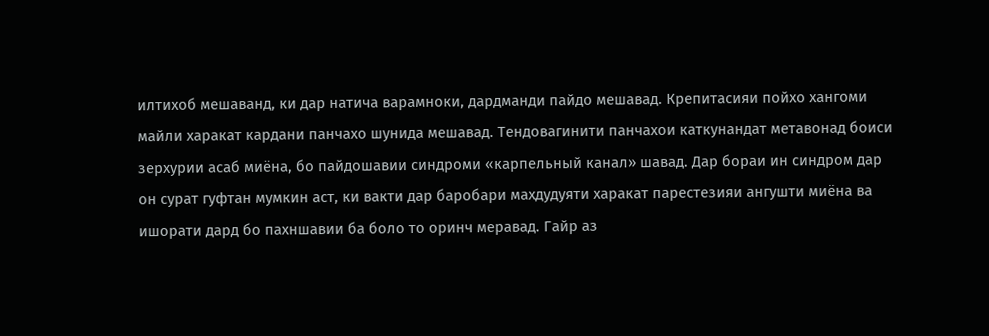илтихоб мешаванд, ки дар натича варамноки, дардманди пайдо мешавад. Крепитасияи пойхо хангоми майли харакат кардани панчахо шунида мешавад. Тендовагинити панчахои каткунандат метавонад боиси зерхурии асаб миёна, бо пайдошавии синдроми «карпельный канал» шавад. Дар бораи ин синдром дар он сурат гуфтан мумкин аст, ки вакти дар баробари махдудуяти харакат парестезияи ангушти миёна ва ишорати дард бо пахншавии ба боло то оринч меравад. Гайр аз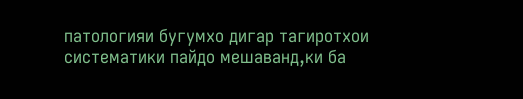патологияи бугумхо дигар тагиротхои систематики пайдо мешаванд,ки ба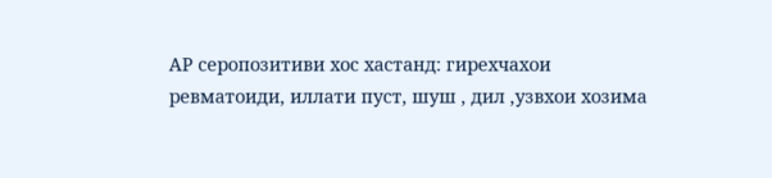АР серопозитиви хос хастанд: гирехчахои ревматоиди, иллати пуст, шуш , дил ,узвхои хозима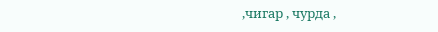,чигар , чурда ,